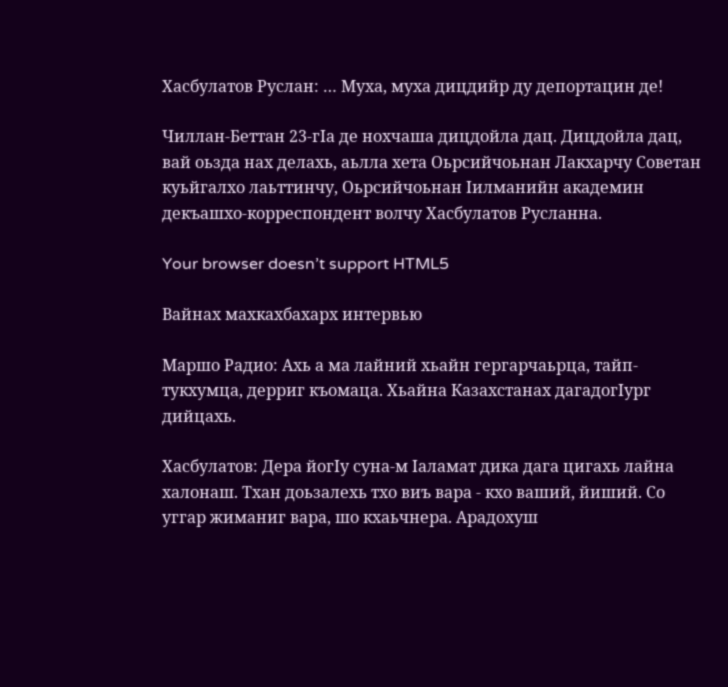Хасбулатов Руслан: … Муха, муха дицдийр ду депортацин де!

Чиллан-Беттан 23-гIа де нохчаша дицдойла дац. Дицдойла дац, вай оьзда нах делахь, аьлла хета Оьрсийчоьнан Лакхарчу Советан куьйгалхо лаьттинчу, Оьрсийчоьнан Iилманийн академин декъашхо-корреспондент волчу Хасбулатов Русланна.

Your browser doesn’t support HTML5

Вайнах махкахбахарх интервью

Маршо Радио: Ахь а ма лайний хьайн гергарчаьрца, тайп-тукхумца, дерриг къомаца. Хьайна Казахстанах дагадогIург дийцахь.

Хасбулатов: Дера йогIу суна-м Iаламат дика дага цигахь лайна халонаш. Тхан доьзалехь тхо виъ вара - кхо ваший, йиший. Со уггар жиманиг вара, шо кхаьчнера. Арадохуш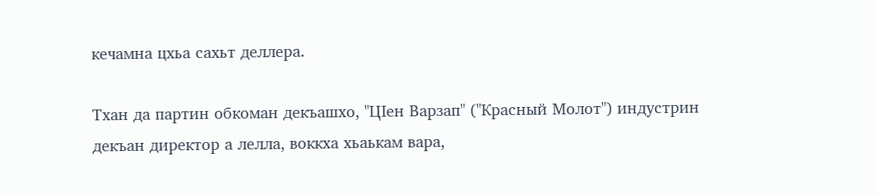кечамна цхьа сахьт деллера.

Тхан да партин обкоман декъашхо, "ЦIен Варзап" ("Красный Молот") индустрин декъан директор а лелла, воккха хьаькам вара,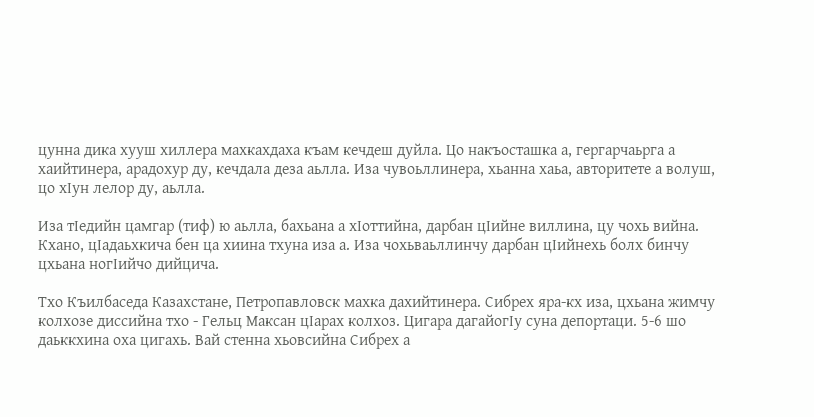цунна дика хууш хиллера махкахдаха къам кечдеш дуйла. Цо накъосташка а, гергарчаьрга а хаийтинера, арадохур ду, кечдала деза аьлла. Иза чувоьллинера, хьанна хаьа, авторитете а волуш, цо хIун лелор ду, аьлла.

Иза тIедийн цамгар (тиф) ю аьлла, бахьана а хIоттийна, дарбан цIийне виллина, цу чохь вийна. Кхано, цIадаьхкича бен ца хиина тхуна иза а. Иза чохьваьллинчу дарбан цIийнехь болх бинчу цхьана ногIийчо дийцича.

Тхо Къилбаседа Казахстане, Петропавловск махка дахийтинера. Сибрех яра-кх иза, цхьана жимчу колхозе диссийна тхо - Гельц Максан цIарах колхоз. Цигара дагайогIу суна депортаци. 5-6 шо даьккхина оха цигахь. Вай стенна хьовсийна Сибрех а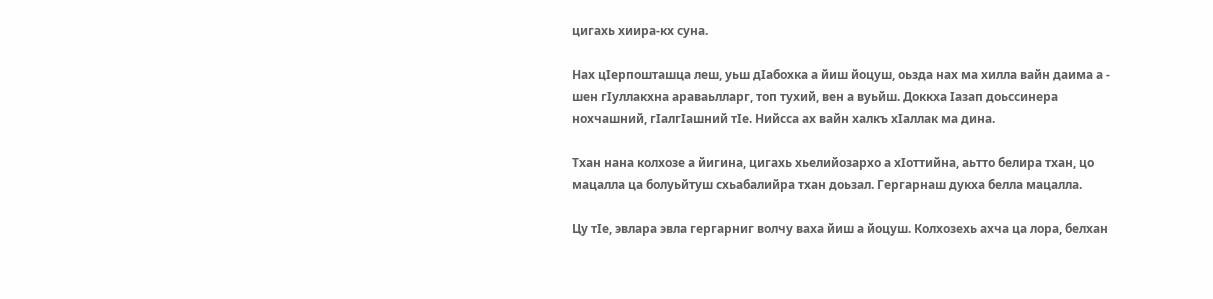цигахь хиира-кх суна.

Нах цIерпошташца леш, уьш дIабохка а йиш йоцуш, оьзда нах ма хилла вайн даима а - шен гIуллакхна араваьлларг, топ тухий, вен а вуьйш. Доккха Iазап доьссинера нохчашний, гIалгIашний тIе. Нийсса ах вайн халкъ хIаллак ма дина.

Тхан нана колхозе а йигина, цигахь хьелийозархо а хIоттийна, аьтто белира тхан, цо мацалла ца болуьйтуш схьабалийра тхан доьзал. Гергарнаш дукха белла мацалла.

Цу тIе, эвлара эвла гергарниг волчу ваха йиш а йоцуш. Колхозехь ахча ца лора, белхан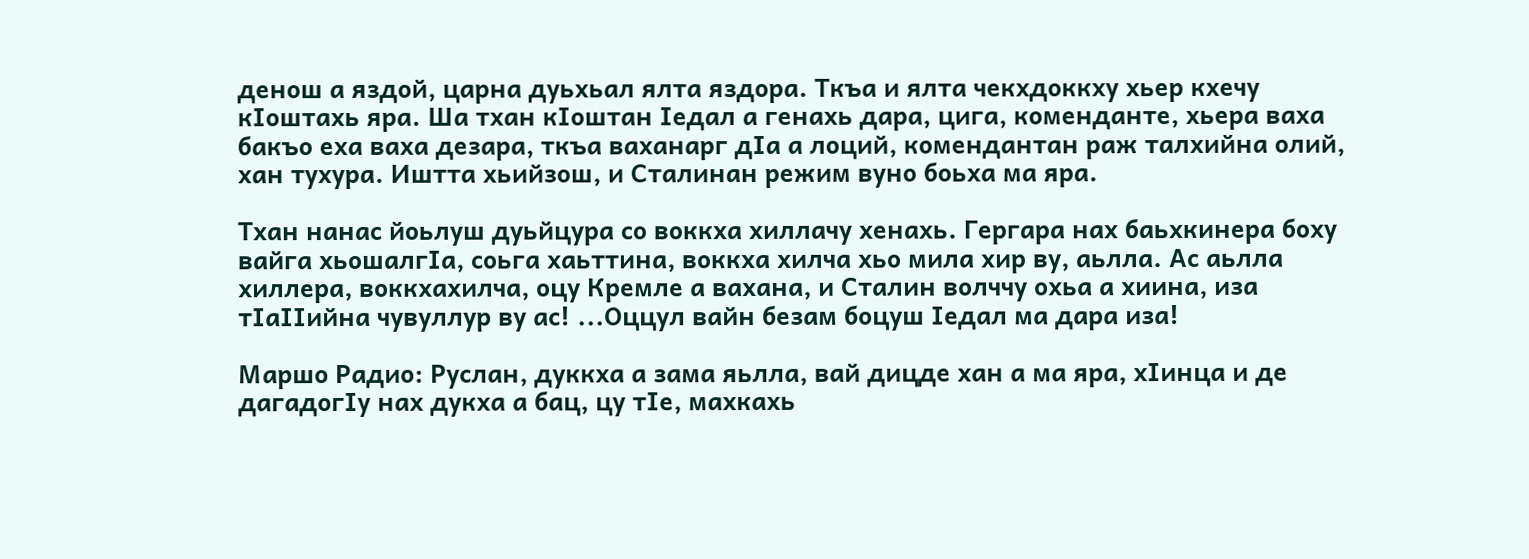денош а яздой, царна дуьхьал ялта яздора. Ткъа и ялта чекхдоккху хьер кхечу кIоштахь яра. Ша тхан кIоштан Iедал а генахь дара, цига, коменданте, хьера ваха бакъо еха ваха дезара, ткъа ваханарг дIа а лоций, комендантан раж талхийна олий, хан тухура. Иштта хьийзош, и Сталинан режим вуно боьха ма яра.

Тхан нанас йоьлуш дуьйцура со воккха хиллачу хенахь. Гергара нах баьхкинера боху вайга хьошалгIа, соьга хаьттина, воккха хилча хьо мила хир ву, аьлла. Ас аьлла хиллера, воккхахилча, оцу Кремле а вахана, и Сталин волччу охьа а хиина, иза тIаIIийна чувуллур ву ас! ...Оццул вайн безам боцуш Iедал ма дара иза!

Маршо Радио: Руслан, дуккха а зама яьлла, вай дицде хан а ма яра, хIинца и де дагадогIу нах дукха а бац, цу тIе, махкахь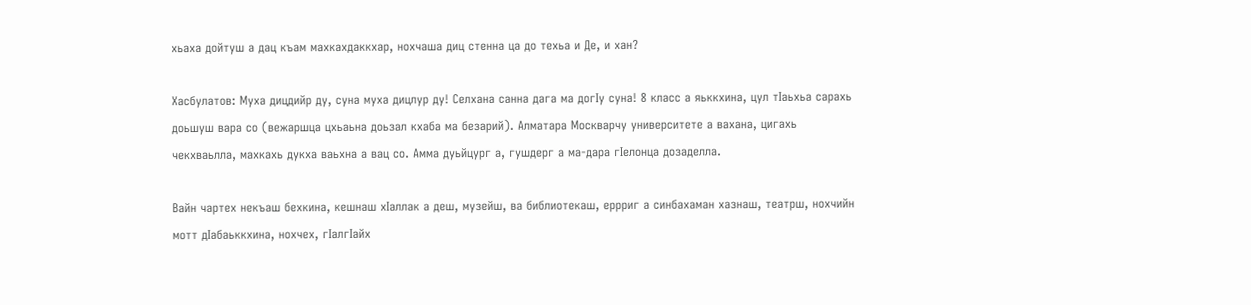хьаха дойтуш а дац къам махкахдаккхар, нохчаша диц стенна ца до техьа и Де, и хан?

Хасбулатов: Муха дицдийр ду, суна муха дицлур ду! Селхана санна дага ма догIу суна! 8 класс а яьккхина, цул тIаьхьа сарахь доьшуш вара со (вежаршца цхьаьна доьзал кхаба ма безарий). Алматара Москварчу университете а вахана, цигахь чекхваьлла, махкахь дукха ваьхна а вац со. Амма дуьйцург а, гушдерг а ма-дара гIелонца дозаделла.

Вайн чартех некъаш бехкина, кешнаш хIаллак а деш, музейш, ва библиотекаш, еррриг а синбахаман хазнаш, театрш, нохчийн мотт дIабаьккхина, нохчех, гIалгIайх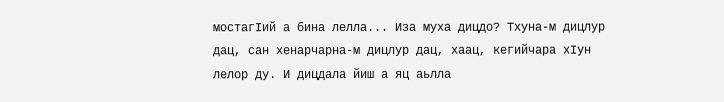мостагIий а бина лелла... Иза муха дицдо? Тхуна-м дицлур дац, сан хенарчарна-м дицлур дац, хаац, кегийчара хIун лелор ду. И дицдала йиш а яц аьлла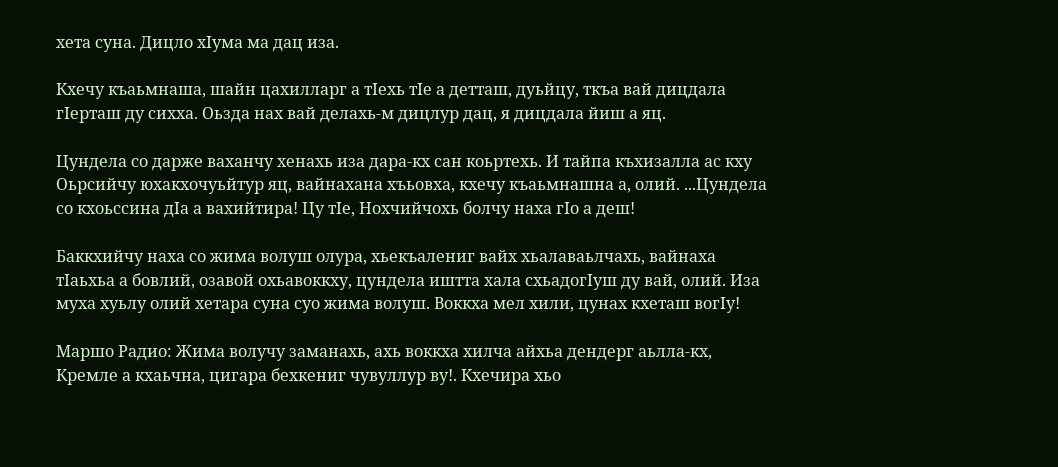хета суна. Дицло хIума ма дац иза.

Кхечу къаьмнаша, шайн цахилларг а тIехь тIе а детташ, дуьйцу, ткъа вай дицдала гIерташ ду сихха. Оьзда нах вай делахь-м дицлур дац, я дицдала йиш а яц.

Цундела со дарже ваханчу хенахь иза дара-кх сан коьртехь. И тайпа къхизалла ас кху Оьрсийчу юхакхочуьйтур яц, вайнахана хъьовха, кхечу къаьмнашна а, олий. ...Цундела со кхоьссина дIа а вахийтира! Цу тIе, Нохчийчохь болчу наха гIо а деш!

Баккхийчу наха со жима волуш олура, хьекъалениг вайх хьалаваьлчахь, вайнаха тIаьхьа а бовлий, озавой охьавоккху, цундела иштта хала схьадогIуш ду вай, олий. Иза муха хуьлу олий хетара суна суо жима волуш. Воккха мел хили, цунах кхеташ вогIу!

Маршо Радио: Жима волучу заманахь, ахь воккха хилча айхьа дендерг аьлла-кх, Кремле а кхаьчна, цигара бехкениг чувуллур ву!. Кхечира хьо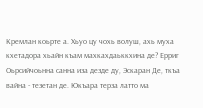Кремлан коьрте а. Хьуо цу чохь волуш, ахь муха кхетадора хьайн къам махкахдаьккхина де? Ерриг Оьрсийчоьнна санна иза дезде ду, Эскаран Де, ткъа вайна - тезетан де. Юкъара терза латто ма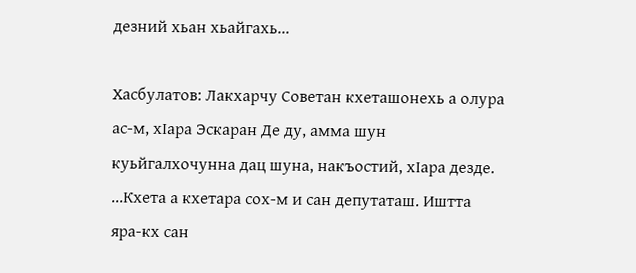дезний хьан хьайгахь...

Хасбулатов: Лакхарчу Советан кхеташонехь а олура ас-м, хIара Эскаран Де ду, амма шун куьйгалхочунна дац шуна, накъостий, хIара дезде. ...Кхета а кхетара сох-м и сан депутаташ. Иштта яра-кх сан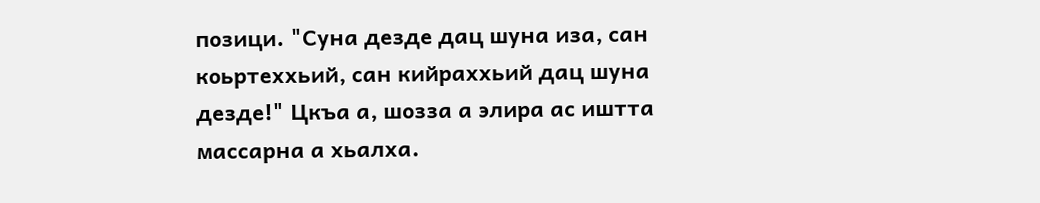позици. "Суна дезде дац шуна иза, сан коьртеххьий, сан кийраххьий дац шуна дезде!" Цкъа а, шозза а элира ас иштта массарна а хьалха.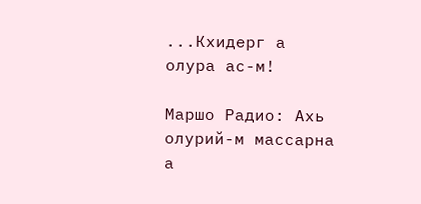...Кхидерг а олура ас-м!

Маршо Радио: Ахь олурий-м массарна а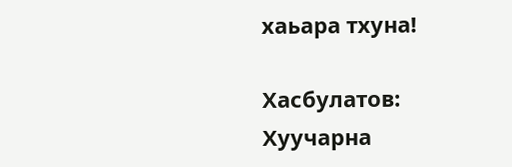хаьара тхуна!

Хасбулатов: Хуучарна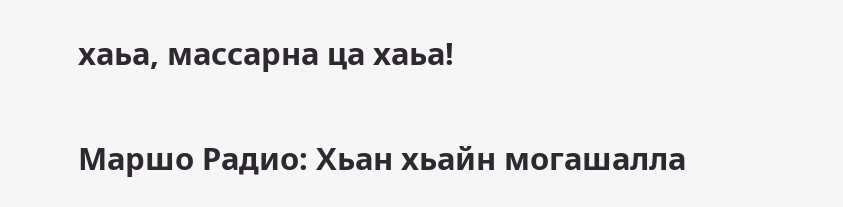хаьа, массарна ца хаьа!

Маршо Радио: Хьан хьайн могашалла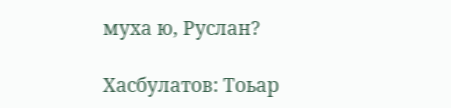муха ю, Руслан?

Хасбулатов: Тоьар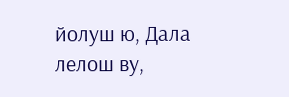йолуш ю, Дала лелош ву,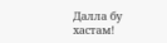Далла бу хастам!